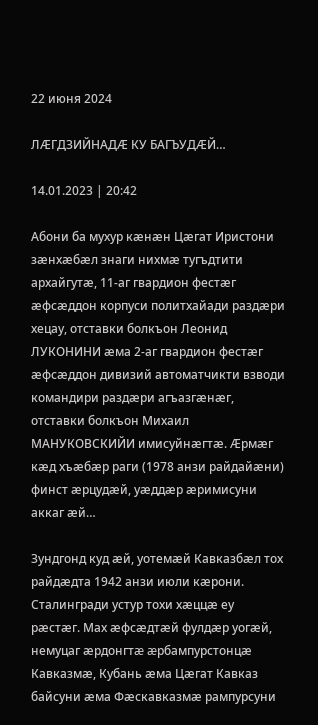22 июня 2024

ЛÆГДЗИЙНАДÆ КУ БАГЪУДÆЙ…

14.01.2023 | 20:42

Абони ба мухур кæнæн Цæгат Иристони зæнхæбæл знаги нихмæ тугъдтити архайгутæ, 11-аг гвардион фестæг æфсæддон корпуси политхайади раздæри хецау, отставки болкъон Леонид ЛУКОНИНИ æма 2-аг гвардион фестæг æфсæддон дивизий автоматчикти взводи командири раздæри агъазгæнæг, отставки болкъон Михаил МАНУКОВСКИЙИ имисуйнæгтæ. Æрмæг кæд хъæбæр раги (1978 анзи райдайæни) финст æрцудæй, уæддæр æримисуни аккаг æй…

Зундгонд куд æй, уотемæй Кавказбæл тох райдæдта 1942 анзи июли кæрони. Сталингради устур тохи хæццæ еу рæстæг. Мах æфсæдтæй фулдæр уогæй, немуцаг æрдонгтæ æрбампурстонцæ Кавказмæ, Кубань æма Цæгат Кавказ байсуни æма Фæскавказмæ рампурсуни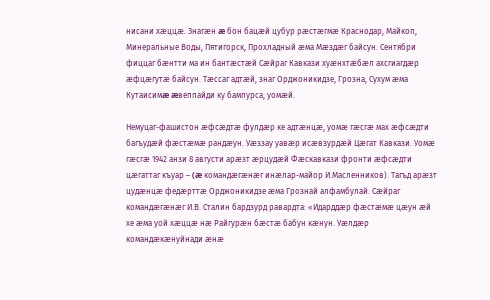нисани хæццæ. Знагæн æ бон бацæй цубур рæстæгмæ Краснодар, Майкоп, Минеральные Воды, Пятигорск, Прохладный æма Мæздæг байсун. Сентябри фиццаг бæнтти ма ин бантæстæй Сæйраг Кавкази хуæнхтæбæл ахсгиагдæр æфцæгутæ байсун. Тæссаг адтæй, знаг Орджоникидзе, Грозна, Сухум æма Кутаисимæ æвеппайди ку бампурса, уомæй.

Немуцаг-фашистон æфсæдтæ фулдæр ке адтæнцæ, уомæ гæсгæ мах æфсæдти багъудæй фæстæмæ рандæун. Уæззау уавæр исæвзурдæй Цæгат Кавкази. Уомæ гæсгæ 1942 анзи 8 августи арæзт æрцудæй Фæскавкази фронти æфсæдти цæгаттаг къуар – (æ командæгæнæг инæлар-майор И.Масленников). Тагъд арæзт цудæнцæ федæрттæ Орджоникидзе æма Грознай алфамбулай. Сæйраг командæгæнæг И.В. Сталин бардзурд равардта: «Идарддæр фæстæмæ цæун æй хе æма уой хæццæ нæ Райгурæн бæстæ бабун кæнун. Уæлдæр командæкæнуйнади æнæ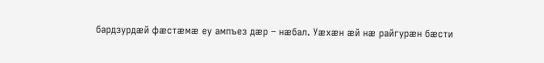бардзурдæй фæстæмæ еу ампъез дæр – нæбал. Уæхæн æй нæ райгурæн бæсти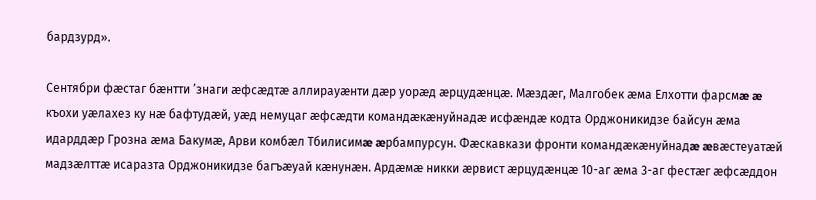бардзурд».

Сентябри фæстаг бæнтти ’знаги æфсæдтæ аллирауæнти дæр уорæд æрцудæнцæ. Мæздæг, Малгобек æма Елхотти фарсмæ æ къохи уæлахез ку нæ бафтудæй, уæд немуцаг æфсæдти командæкæнуйнадæ исфæндæ кодта Орджоникидзе байсун æма идарддæр Грозна æма Бакумæ, Арви комбæл Тбилисимæ æрбампурсун. Фæскавкази фронти командæкæнуйнадæ æвæстеуатæй мадзæлттæ исаразта Орджоникидзе багъæуай кæнунæн. Ардæмæ никки æрвист æрцудæнцæ 10-аг æма 3-аг фестæг æфсæддон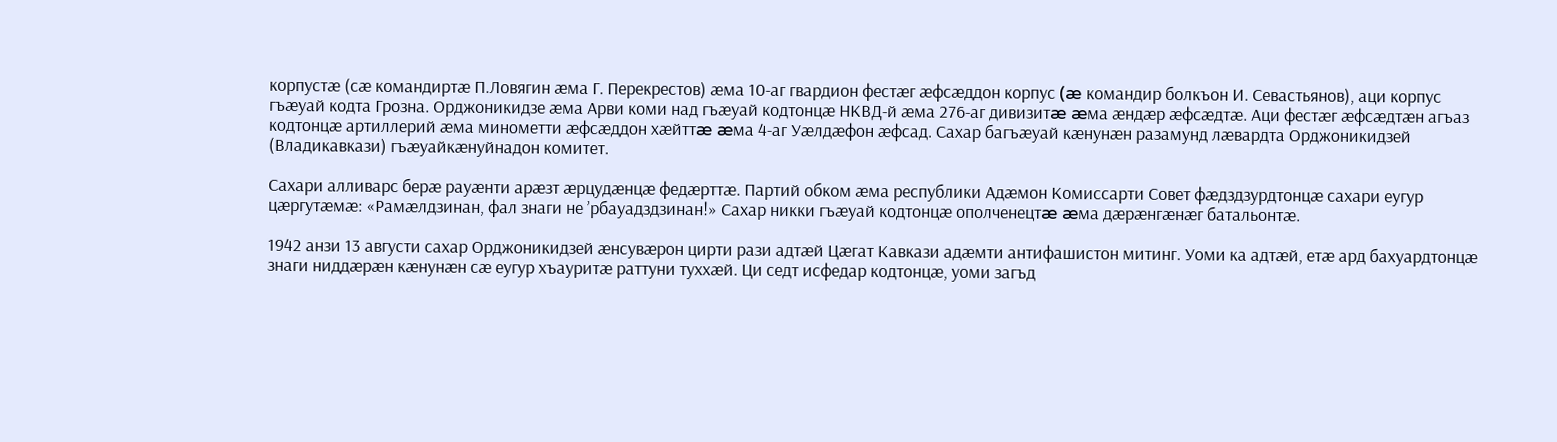корпустæ (сæ командиртæ П.Ловягин æма Г. Перекрестов) æма 10-аг гвардион фестæг æфсæддон корпус (æ командир болкъон И. Севастьянов), аци корпус гъæуай кодта Грозна. Орджоникидзе æма Арви коми над гъæуай кодтонцæ НКВД-й æма 276-аг дивизитæ æма æндæр æфсæдтæ. Аци фестæг æфсæдтæн агъаз кодтонцæ артиллерий æма минометти æфсæддон хæйттæ æма 4-аг Уæлдæфон æфсад. Сахар багъæуай кæнунæн разамунд лæвардта Орджоникидзей (Владикавкази) гъæуайкæнуйнадон комитет.

Сахари алливарс берæ рауæнти арæзт æрцудæнцæ федæрттæ. Партий обком æма республики Адæмон Комиссарти Совет фæдздзурдтонцæ сахари еугур цæргутæмæ: «Рамæлдзинан, фал знаги не ’рбауадздзинан!» Сахар никки гъæуай кодтонцæ ополченецтæ æма дæрæнгæнæг батальонтæ.

1942 анзи 13 августи сахар Орджоникидзей æнсувæрон цирти рази адтæй Цæгат Кавкази адæмти антифашистон митинг. Уоми ка адтæй, етæ ард бахуардтонцæ знаги ниддæрæн кæнунæн сæ еугур хъауритæ раттуни туххæй. Ци седт исфедар кодтонцæ, уоми загъд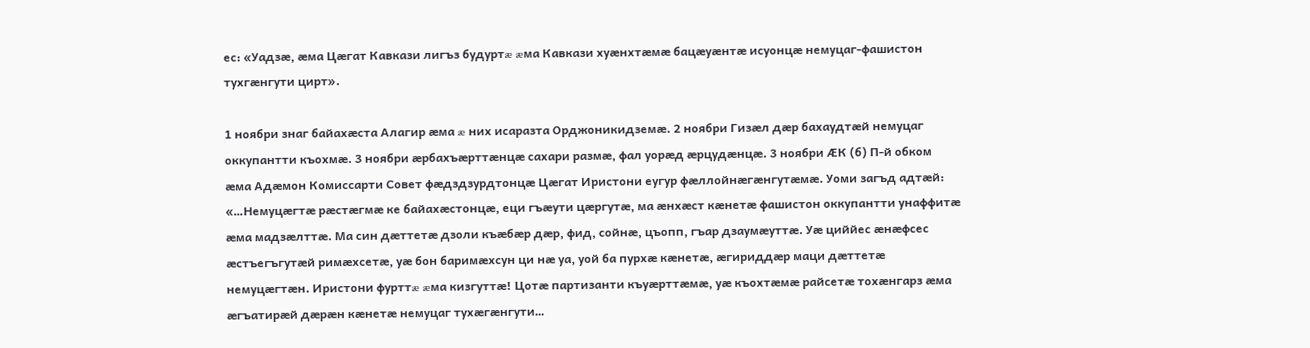ес: «Уадзæ, æма Цæгат Кавкази лигъз будуртæ æма Кавкази хуæнхтæмæ бацæуæнтæ исуонцæ немуцаг-фашистон тухгæнгути цирт».

1 ноябри знаг байахæста Алагир æма æ них исаразта Орджоникидземæ. 2 ноябри Гизæл дæр бахаудтæй немуцаг оккупантти къохмæ. 3 ноябри æрбахъæрттæнцæ сахари размæ, фал уорæд æрцудæнцæ. 3 ноябри ÆК (б) П-й обком æма Адæмон Комиссарти Совет фæдздзурдтонцæ Цæгат Иристони еугур фæллойнæгæнгутæмæ. Уоми загъд адтæй: «…Немуцæгтæ рæстæгмæ ке байахæстонцæ, еци гъæути цæргутæ, ма æнхæст кæнетæ фашистон оккупантти унаффитæ æма мадзæлттæ. Ма син дæттетæ дзоли къæбæр дæр, фид, сойнæ, цъопп, гъар дзаумæуттæ. Уæ циййес æнæфсес æстъегъгутæй римæхсетæ, уæ бон баримæхсун ци нæ уа, уой ба пурхæ кæнетæ, æгириддæр маци дæттетæ немуцæгтæн. Иристони фурттæ æма кизгуттæ! Цотæ партизанти къуæрттæмæ, уæ къохтæмæ райсетæ тохæнгарз æма æгъатирæй дæрæн кæнетæ немуцаг тухæгæнгути…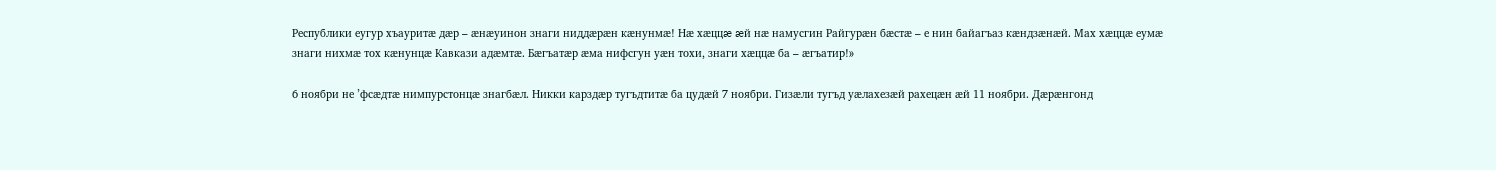Республики еугур хъауритæ дæр – æнæуинон знаги ниддæрæн кæнунмæ! Нæ хæццæ æй нæ намусгин Райгурæн бæстæ – е нин байагъаз кæндзæнæй. Мах хæццæ еумæ знаги нихмæ тох кæнунцæ Кавкази адæмтæ. Бæгъатæр æма нифсгун уæн тохи, знаги хæццæ ба – æгъатир!»

6 ноябри не ’фсæдтæ нимпурстонцæ знагбæл. Никки карздæр тугъдтитæ ба цудæй 7 ноябри. Гизæли тугъд уæлахезæй рахецæн æй 11 ноябри. Дæрæнгонд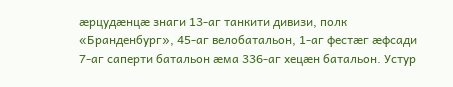æрцудæнцæ знаги 13-аг танкити дивизи, полк «Бранденбург», 45-аг велобатальон, 1-аг фестæг æфсади 7-аг саперти батальон æма 336-аг хецæн батальон. Устур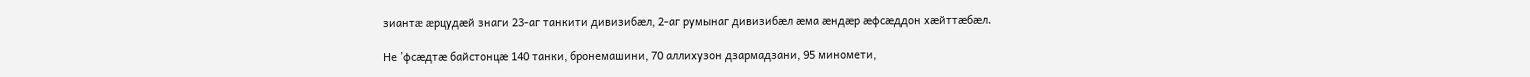зиантæ æрцудæй знаги 23-аг танкити дивизибæл, 2-аг румынаг дивизибæл æма æндæр æфсæддон хæйттæбæл.

Не ’фсæдтæ байстонцæ 140 танки, бронемашини, 70 аллихузон дзармадзани, 95 миномети,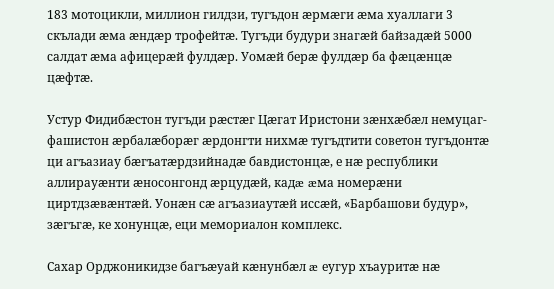183 мотоцикли, миллион гилдзи, тугъдон æрмæги æма хуаллаги 3 скълади æма æндæр трофейтæ. Тугъди будури знагæй байзадæй 5000 салдат æма афицерæй фулдæр. Уомæй берæ фулдæр ба фæцæнцæ цæфтæ.

Устур Фидибæстон тугъди рæстæг Цæгат Иристони зæнхæбæл немуцаг-фашистон æрбалæборæг æрдонгти нихмæ тугъдтити советон тугъдонтæ ци агъазиау бæгъатæрдзийнадæ бавдистонцæ, е нæ республики аллирауæнти æносонгонд æрцудæй, кадæ æма номерæни циртдзæвæнтæй. Уонæн сæ агъазиаутæй иссæй, «Барбашови будур», зæгъгæ, ке хонунцæ, еци мемориалон комплекс.

Сахар Орджоникидзе багъæуай кæнунбæл æ еугур хъауритæ нæ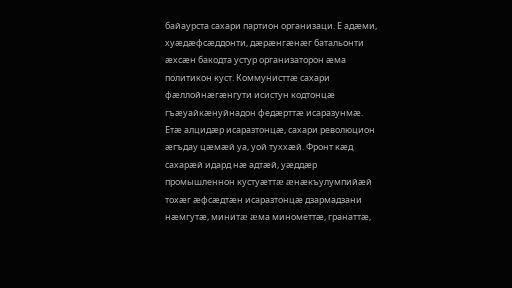байаурста сахари партион организаци. Е адæми, хуæдæфсæддонти, дæрæнгæнæг батальонти æхсæн бакодта устур организаторон æма политикон куст. Коммунисттæ сахари фæллойнæгæнгути исистун кодтонцæ гъæуайкæнуйнадон федæрттæ исаразунмæ. Етæ алцидæр исаразтонцæ, сахари революцион æгъдау цæмæй уа, уой туххæй. Фронт кæд сахарæй идард нæ адтæй, уæддæр промышленнон кустуæттæ æнæкъулумпийæй тохæг æфсæдтæн исаразтонцæ дзармадзани нæмгутæ, минитæ æма минометтæ, гранаттæ,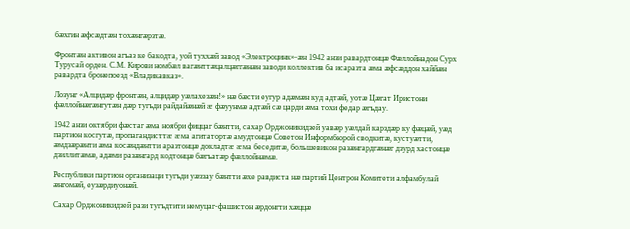бæхгин æфсæдтæн тохæнгæрзтæ.

Фронтæн активон агъаз ке бакодта, уой туххæй завод «Электроцинк»-æн 1942 анзи равардтонцæ Фæллойнадон Сурх Турусай орден. С.М. Кирови номбæл вагæнттæцалцæггæнæн заводи коллектив ба исаразта æма æфсæддон хаййæн равардта бронепоезд «Владикавказ».

Лозунг «Алцидæр фронтæн, алцидæр уæлахезæн!» нæ бæсти еугур адæмæн куд адтæй, уотæ Цæгат Иристони фæллойнæгæнгутæн дæр тугъди райдайæнæй æ фæуунмæ адтæй сæ царди æма тохи федар æгъдау.

1942 анзи октябри фæстаг æма ноябри фиццаг бæнтти, сахар Орджоникидзей уавæр уæлдай карздæр ку фæцæй, уæд партион косгутæ, пропагандисттæ æма агитатортæ амудтонцæ Советон Информбюрой сводкитæ, кустуæтти, æмдзæрæнти æма косæндæнтти аразтонцæ докладтæ æма беседитæ, большевикон разæнгардгæнæг дзурд хастонцæ дзиллитæмæ, адæми разæнгард кодтонцæ бæгъатæр фæллойнæмæ.

Республики партион организаци тугъди уæззау бæнтти æхе равдиста нæ партий Центрон Комитети алфамбулай æнгомæй, еузæрдиуонæй.

Сахар Орджоникидзей рази тугъдтити немуцаг-фашистон æрдонгти хæццæ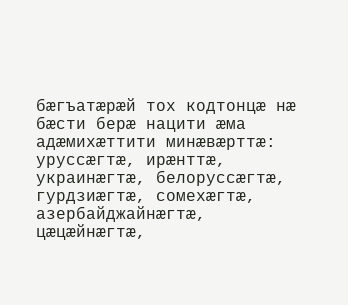бæгъатæрæй тох кодтонцæ нæ бæсти берæ нацити æма адæмихæттити минæвæрттæ: уруссæгтæ, ирæнттæ, украинæгтæ, белоруссæгтæ, гурдзиæгтæ, сомехæгтæ, азербайджайнæгтæ, цæцæйнæгтæ,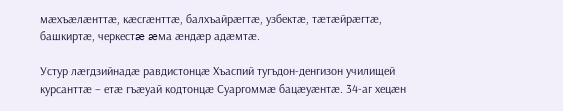мæхъæлæнттæ, кæсгæнттæ, балхъайрæгтæ, узбектæ, тæтæйрæгтæ, башкиртæ, черкестæ æма æндæр адæмтæ.

Устур лæгдзийнадæ равдистонцæ Хъаспий тугъдон-денгизон училищей курсанттæ – етæ гъæуай кодтонцæ Суаргоммæ бацæуæнтæ. 34-аг хецæн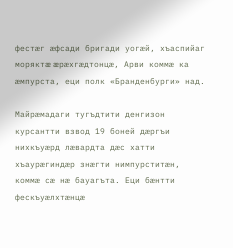фестæг æфсади бригади уогæй, хъаспийаг моряктæ æрæхгæдтонцæ, Арви коммæ ка æмпурста, еци полк «Бранденбурги» над.

Майрæмадаги тугъдтити денгизон курсантти взвод 19 боней дæргъи нихкъуæрд лæвардта дæс хатти хъаурæгиндæр знæгти нимпурститæн, коммæ сæ нæ бауагъта. Еци бæнтти фескъуæлхтæнцæ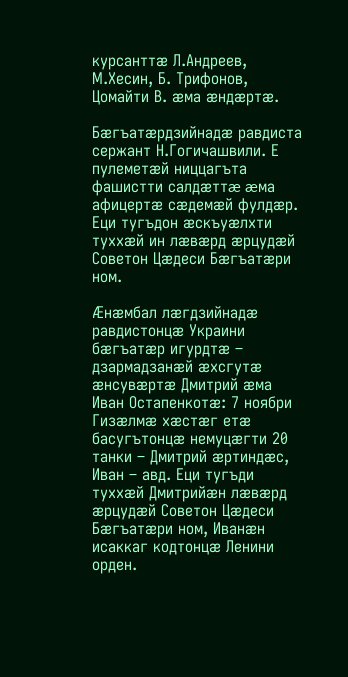курсанттæ Л.Андреев, М.Хесин, Б. Трифонов, Цомайти В. æма æндæртæ.

Бæгъатæрдзийнадæ равдиста сержант Н.Гогичашвили. Е пулеметæй ниццагъта фашистти салдæттæ æма афицертæ сæдемæй фулдæр. Еци тугъдон æскъуæлхти туххæй ин лæвæрд æрцудæй Советон Цæдеси Бæгъатæри ном.

Æнæмбал лæгдзийнадæ равдистонцæ Украини бæгъатæр игурдтæ – дзармадзанæй æхсгутæ æнсувæртæ Дмитрий æма Иван Остапенкотæ: 7 ноябри Гизæлмæ хæстæг етæ басугътонцæ немуцæгти 20 танки – Дмитрий æртиндæс, Иван – авд. Еци тугъди туххæй Дмитрийæн лæвæрд æрцудæй Советон Цæдеси Бæгъатæри ном, Иванæн исаккаг кодтонцæ Ленини орден.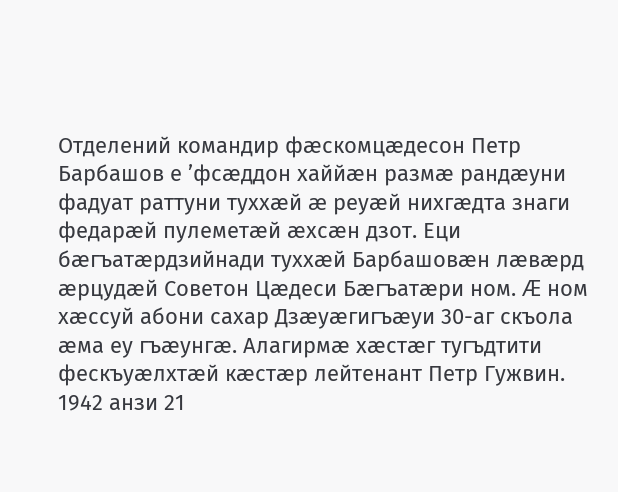Отделений командир фæскомцæдесон Петр Барбашов е ’фсæддон хаййæн размæ рандæуни фадуат раттуни туххæй æ реуæй нихгæдта знаги федарæй пулеметæй æхсæн дзот. Еци бæгъатæрдзийнади туххæй Барбашовæн лæвæрд æрцудæй Советон Цæдеси Бæгъатæри ном. Æ ном хæссуй абони сахар Дзæуæгигъæуи 30-аг скъола æма еу гъæунгæ. Алагирмæ хæстæг тугъдтити фескъуæлхтæй кæстæр лейтенант Петр Гужвин. 1942 анзи 21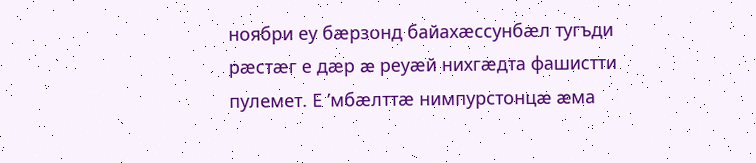ноябри еу бæрзонд байахæссунбæл тугъди рæстæг е дæр æ реуæй нихгæдта фашистти пулемет. Е ’мбæлттæ нимпурстонцæ æма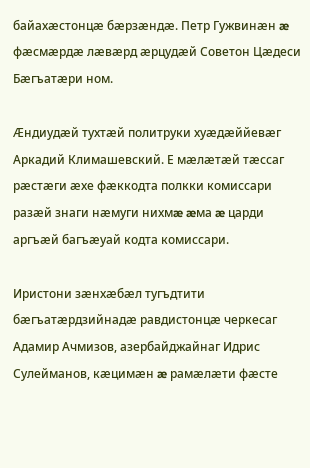байахæстонцæ бæрзæндæ. Петр Гужвинæн æ фæсмæрдæ лæвæрд æрцудæй Советон Цæдеси Бæгъатæри ном.

Æндиудæй тухтæй политруки хуæдæййевæг Аркадий Климашевский. Е мæлæтæй тæссаг рæстæги æхе фæккодта полкки комиссари разæй знаги нæмуги нихмæ æма æ царди аргъæй багъæуай кодта комиссари.

Иристони зæнхæбæл тугъдтити бæгъатæрдзийнадæ равдистонцæ черкесаг Адамир Ачмизов, азербайджайнаг Идрис Сулейманов, кæцимæн æ рамæлæти фæсте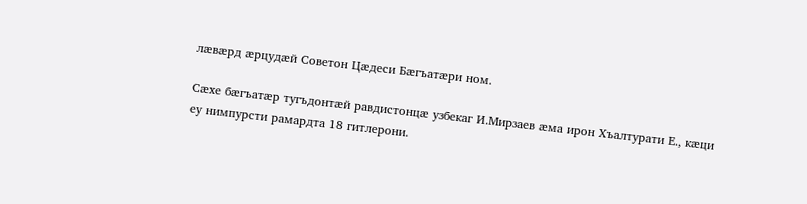лæвæрд æрцудæй Советон Цæдеси Бæгъатæри ном.

Сæхе бæгъатæр тугъдонтæй равдистонцæ узбекаг И.Мирзаев æма ирон Хъалтурати Е., кæци еу нимпурсти рамардта 18 гитлерони.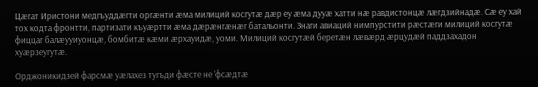Цæгат Иристони медгъуддæгти оргæнти æма милиций косгутæ дæр еу æма дууæ хатти нæ равдистонцæ лæгдзийнадæ. Сæ еу хай тох кодта фронтти, партизати къуæртти æма дæрæнгæнæг батальонти. Знаги авиаций нимпурстити рæстæги милиций косгутæ фиццаг балæууиуонцæ, бомбитæ кæми æрхауидæ, уоми. Милиций косгутæй беретæн лæвæрд æрцудæй паддзахадон хуæрзеугутæ.

Орджоникидзей фарсмæ уæлахез тугъди фæсте не ’фсæдтæ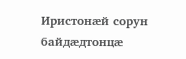Иристонæй сорун байдæдтонцæ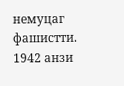немуцаг фашистти. 1942 анзи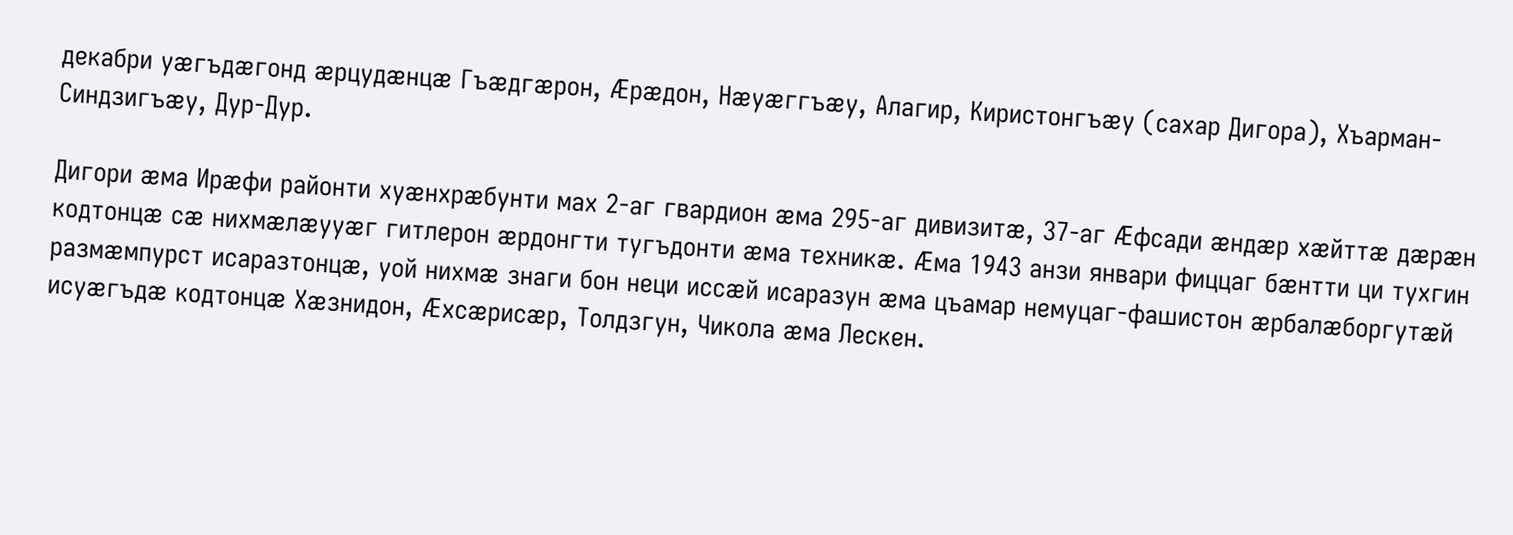декабри уæгъдæгонд æрцудæнцæ Гъæдгæрон, Æрæдон, Нæуæггъæу, Алагир, Киристонгъæу (сахар Дигора), Хъарман-Синдзигъæу, Дур-Дур.

Дигори æма Ирæфи районти хуæнхрæбунти мах 2-аг гвардион æма 295-аг дивизитæ, 37-аг Æфсади æндæр хæйттæ дæрæн кодтонцæ сæ нихмæлæууæг гитлерон æрдонгти тугъдонти æма техникæ. Æма 1943 анзи январи фиццаг бæнтти ци тухгин размæмпурст исаразтонцæ, уой нихмæ знаги бон неци иссæй исаразун æма цъамар немуцаг-фашистон æрбалæборгутæй исуæгъдæ кодтонцæ Хæзнидон, Æхсæрисæр, Толдзгун, Чикола æма Лескен.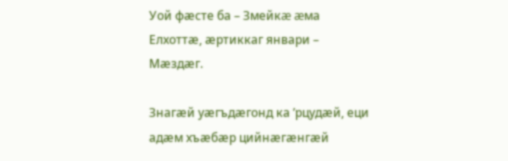Уой фæсте ба – Змейкæ æма Елхоттæ, æртиккаг январи – Мæздæг.

Знагæй уæгъдæгонд ка ’рцудæй, еци адæм хъæбæр цийнæгæнгæй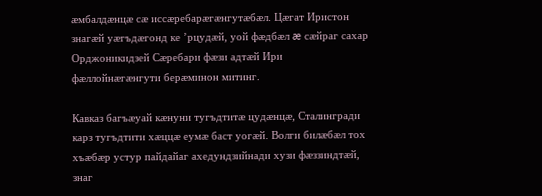æмбалдæнцæ сæ иссæребарæгæнгутæбæл. Цæгат Иристон знагæй уæгъдæгонд ке ’рцудæй, уой фæдбæл æ сæйраг сахар Орджоникидзей Сæребари фæзи адтæй Ири фæллойнæгæнгути берæминон митинг.

Кавказ багъæуай кæнуни тугъдтитæ цудæнцæ, Сталингради карз тугъдтити хæццæ еумæ баст уогæй. Волги билæбæл тох хъæбæр устур пайдайаг ахедундзийнади хузи фæззиндтæй, знаг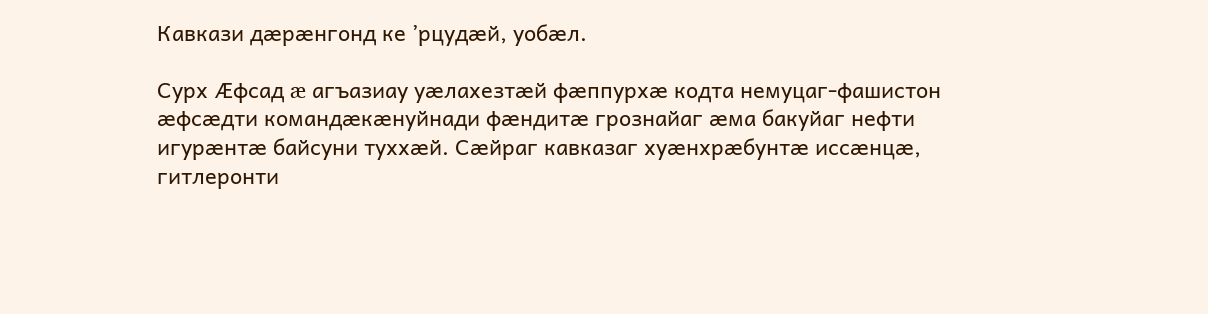Кавкази дæрæнгонд ке ’рцудæй, уобæл.

Сурх Æфсад æ агъазиау уæлахезтæй фæппурхæ кодта немуцаг-фашистон æфсæдти командæкæнуйнади фæндитæ грознайаг æма бакуйаг нефти игурæнтæ байсуни туххæй. Сæйраг кавказаг хуæнхрæбунтæ иссæнцæ, гитлеронти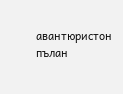авантюристон пълан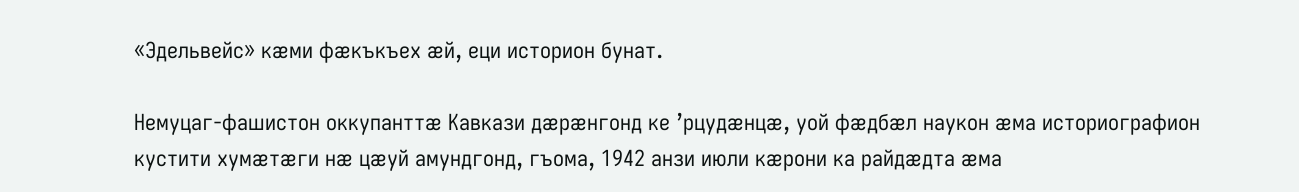«Эдельвейс» кæми фæкъкъех æй, еци историон бунат.

Немуцаг-фашистон оккупанттæ Кавкази дæрæнгонд ке ’рцудæнцæ, уой фæдбæл наукон æма историографион кустити хумæтæги нæ цæуй амундгонд, гъома, 1942 анзи июли кæрони ка райдæдта æма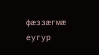фæззæгмæ еугур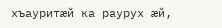хъауритæй ка раурух æй,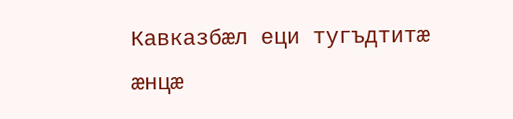Кавказбæл еци тугъдтитæ æнцæ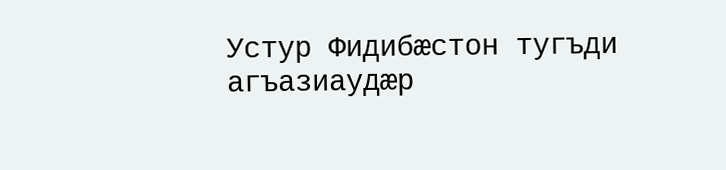Устур Фидибæстон тугъди агъазиаудæр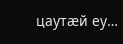цаутæй еу…